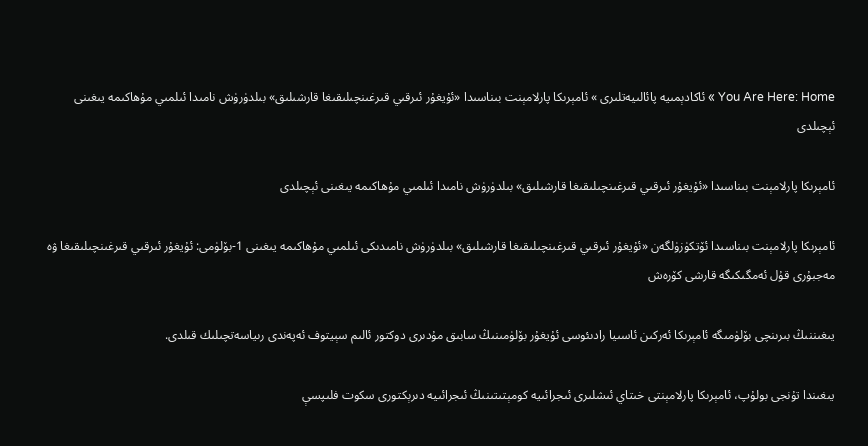You Are Here: Home » ئاكادېمىيە پائالىيەتلىرى » ئامېرىكا پارلامېنت بىناسىدا «ئۇيغۇر ئىرقىي قىرغىنچىلىقىغا قارشىلىق» بىلدۈرۈش نامىدا ئىلمىي مۇھاكىمە يىغىنى ئېچىلدى

ئامېرىكا پارلامېنت بىناسىدا «ئۇيغۇر ئىرقىي قىرغىنچىلىقىغا قارشىلىق» بىلدۈرۈش نامىدا ئىلمىي مۇھاكىمە يىغىنى ئېچىلدى

ئامېرىكا پارلامېنت بىناسىدا ئۆتكۈزۈلگەن «ئۇيغۇر ئىرقىي قىرغىنچىلىقىغا قارشىلىق» بىلدۈرۈش نامىدىكى ئىلمىي مۇھاكىمە يىغىنى 1-بۆلۈمى: ئۇيغۇر ئىرقىي قىرغىنچىلىقىغا ۋە مەجبۇرى قۇل ئەمگىكىگە قارشى كۆرەش

يىغىننىڭ بىرىنچى بۆلۈمىگە ئامېرىكا ئەركىن ئاسىيا رادىئوسى ئۇيغۇر بۆلۈمىنىڭ سابىق مۇدىرى دوكتور ئالىم سېيتوف ئەپەندى رىياسەتچىلىك قىلدى.

يىغىندا تۇنجى بولۇپ، ئامېرىكا پارلامېنتى خىتاي ئىشلىرى ئىجرائىيە كومېتىتىنىڭ ئىجرائىيە دىرېكتورى سكوت فلىپسې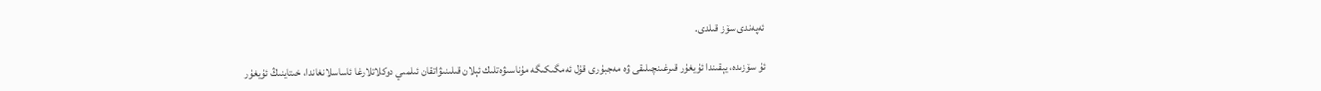ئەپەندى سۆز قىلدى.

ئۇ سۆزىدە، يېقىندا ئۇيغۇر قىرغىنچىلىقى ۋە مەجبۇرى قۇل ئەمگىكىگە مۇناسىۋەتلىك ئېلان قىلىنىۋاتقان ئىلمىي دوكلاتلارغا ئاساسلانغاندا، خىتاينىڭ ئۇيغۇر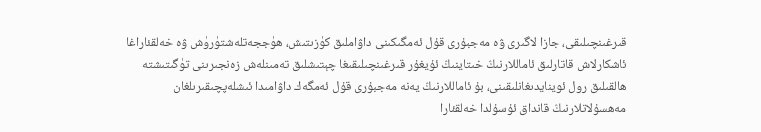قىرغىنچىلىقى، جازا لاگىرى ۋە مەجبۇرى قۇل ئەمگىكىنى داۋاملىق كۈزىتىش، ھۈججەتلەشتۈرۈش ۋە خەلقئاراغا ئاشكارلاش قاتارلىق ئاماللارنىڭ خىتاينىڭ ئۇيغۇر قىرغىنچىلىقىغا چېتىشلىق تەمىنلەش زەنجىرىنى تۈگىتىشتە ھالقىلىق رول ئوينايدىغانلىقىنى، بۇ ئاماللارنىڭ يەنە مەجبۇرى قۇل ئەمگەك داۋامىدا ئىشلەپچىقىرىلغان مەھسۇلاتلارنىڭ قانداق ئۇسۇلدا خەلقئارا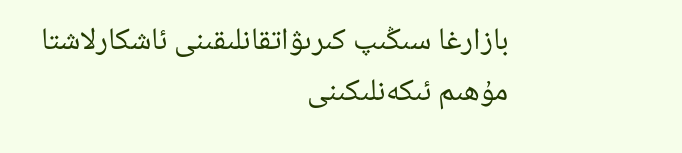بازارغا سىڭىپ كىرىۋاتقانلىقىنى ئاشكارلاشتا مۇھىم ئىكەنلىكىنى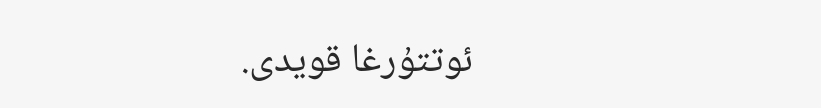ئوتتۇرغا قويدى.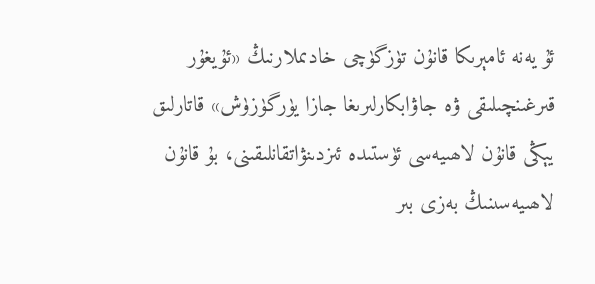ئۇ يەنە ئامېرىكا قانۇن تۈزگۈچى خادىملارنىڭ «ئۇيغۇر قىرغىنچىلىقى ۋە جاۋابكارلىرىغا جازا يۈرگۈزۈش» قاتارلىق يېڭى قانۇن لاھىيەسى ئۈستىدە ئىزدىنۋاتقانلىقىنى، بۇ قانۇن لاھىيەسىنىڭ بەزى بىر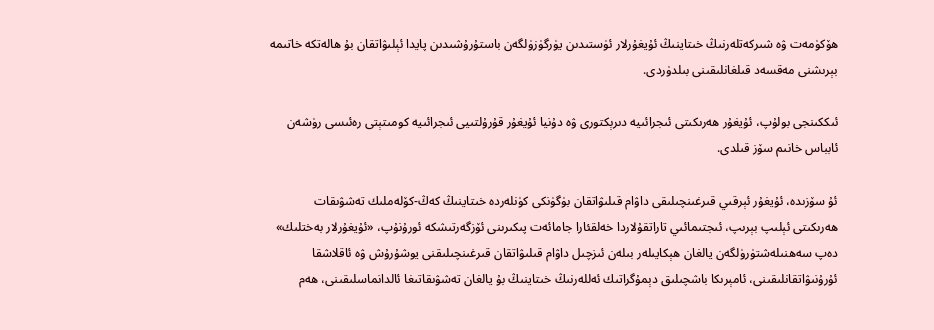ھۆكۈمەت ۋە شىركەتلەرنىڭ خىتاينىڭ ئۇيغۇرلار ئۈستىدىن يۈرگۈزۈلگەن باستۇرۇشىدىن پايدا ئېلىۋاتقان بۇ ھالەتكە خاتىمە بېرىشنى مەقسەد قىلغانلىقىنى بىلدۈردى.

ئىككىنجى بولۇپ، ئۇيغۇر ھەرىكىتى ئىجرائىيە دىرېكتورى ۋە دۇنيا ئۇيغۇر قۇرۇلتىيى ئىجرائىيە كومىتېتى رەئىسى رۈشەن ئابباس خانىم سۆز قىلدى.

ئۇ سۆزىدە، ئۇيغۇر ئېرقىي قىرغىنچىلىقى داۋام قىلىۋاتقان بۈگۈنكى كۈنلەردە خىتاينىڭ كەڭ-كۆلەملىك تەشۋىقات ھەرىكىتى ئېلىپ بېرىپ، ئىجتىمائىي تاراتقۇلاردا خەلقئارا جامائەت پىكىرىنى ئۆزگەرتىشكە ئورۇنۇپ، «ئۇيغۇرلار بەختلىك» دەپ سەھنىلەشتۈرۈلگەن يالغان ھېكايىلەر بىلەن ئىزچىل داۋام قىلىۋاتقان قىرغىنچىلىقنى يوشۇرۇش ۋە ئاقلاشقا ئۇرۇنىۋاتقانلىقىنى، ئامېرىكا باشچىلىق دېمۇگراتىك ئەللەرنىڭ خىتاينىڭ بۇ يالغان تەشۋىقاتىغا ئالدانماسلىقىنى، ھەم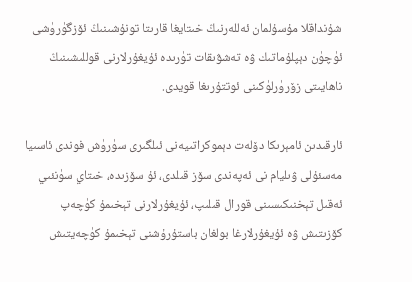شۇنداقلا مۇسۇلمان ئەللەرنىڭ خىتايغا قارىتا تونۇشىنىڭ ئۆزگۈرۈشى ئۈچۈن دېپلۇماتىك ۋە تەشۋىقات تۈرىدە ئۇيغۇرلارنى قوللىشىنىڭ ناھايىتى زۆرۈرلۈكىنى ئوتتۇرىغا قويدى.

ئارقىدىن ئامېرىكا دۆلەت دېموكراتىيەنى ئىلگىرى سۈرۈش فوندى ئاسىيا مەسئۇلى ۋىليام نى ئەپەندى سۆز قىلدى، ئۇ سۆزىدە، خىتاي سۈنئىي ئەقىل تېخنىكىسىنى قورال قىلىپ، ئۇيغۇرلارنى تېخىمۇ كۈچەپ كۆزىتىش ۋە ئۇيغۇرلارغا بولغان باستۇرۇشنى تېخىمۇ كۈچەيتىش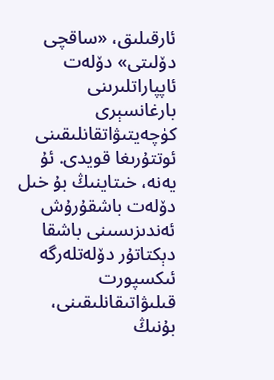ئارقىلىق، «ساقچى دۆلىتى» دۆلەت ئاپپاراتلىرىنى بارغانسېرى كۈچەيتىۋاتقانلىقىنى ئوتتۇرىغا قويدى. ئۇ يەنە، خىتاينىڭ بۇ خىل دۆلەت باشقۇرۇش ئەندىزىسىنى باشقا دېكتاتۇر دۆلەتلەرگە ئىكسپورت قىلىۋاتىقانلىقىنى، بۇنىڭ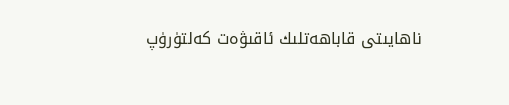ناھايىتى قاباھەتلىك ئاقىۋەت كەلتۈرۈپ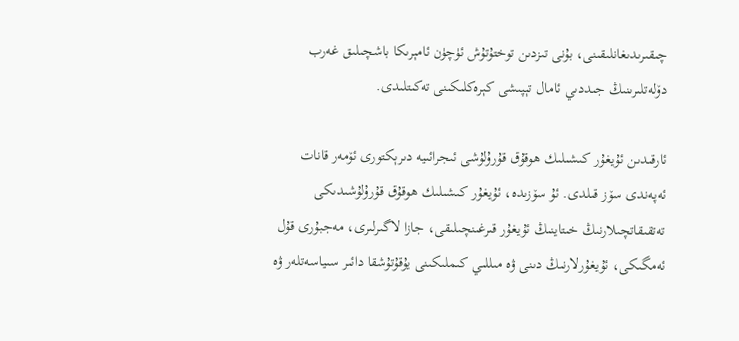چىقىرىدىغانلىقىنى، بۇنى تىزدىن توختۇتۇش ئۈچۈن ئامېرىكا باشچىلىق غەرب دۆلەتلىرىنىڭ جىددىي ئامال تېپىشى كېرەكلىكىنى تەكىتلىدى.

ئارقىدىن ئۇيغۇر كىشىلىك ھوقۇق قۇرۇلۇشى ئىجرائىيە دىرېكتورى ئۆمەر قانات ئەپەندى سۆز قىلدى. ئۇ سۆزىدە، ئۇيغۇر كىشىلىك ھوقۇق قۇرۇلۇشىدىكى تەتقىقاتچىلارنىڭ خىتاينىڭ ئۇيغۇر قىرغىنچىلىقى، جازا لاگىرلىرى، مەجبۇرى قۇل ئەمگىكى، ئۇيغۇرلارنىڭ دىنى ۋە مىللىي كىملىكىنى يۇقۇتۇشقا دائىر سىياسەتلەر ۋە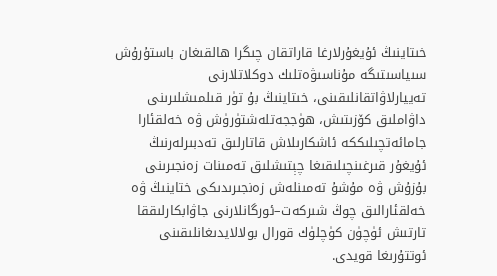خىتاينىڭ ئۇيغۇرلارغا قاراتقان چىگرا ھالقىغان باستۇرۇش سىياسىتىگە مۇناسىۋەتلىك دوكلاتلارنى تەييارلاۋاتقانلىقىنى، خىتاينىڭ بۇ تۈر قىلمىشلىرىنى داۋاملىق كۆزىتىش، ھۈججەتلەشتۈرۈش ۋە خەلقئارا جامائەتچىلىككە ئاشكارىلاش قاتارلىق تەدبىرلەرنىڭ ئۇيغۇر قىرغىنچىلىقىغا چېتىشلىق تەمىنات زەنجىرىنى بۇزۇش ۋە مۇشۇ تەمىنلەش زەنجىرىدىكى ختاينىڭ ۋە خەلقئارالىق چوڭ شىركەت–ئورگانلارنى جاۋابكارلىققا تارتىش ئۈچۈن كۈچلۈك قورال بولالايدىغانلىقىنى ئوتتۇرىغا قويدى.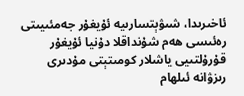ئاخىرىدا، شىۋېتسارىيە ئۇيغۇر جەمئىيىتى رەئىسى ھەم شۇنداقلا دۇنيا ئۇيغۇر قۇرۇلتىيى ياشلار كومىتېتى مۇدىرى رىزۋانە ئىلھام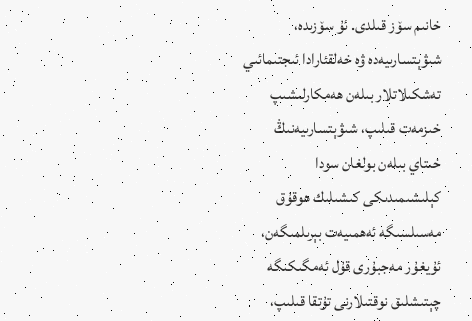خانىم سۆز قىلدى. ئۇ سۆزىدە، شىۋېتسارىيەدە ۋە خەلقئارادا ئىجتىمائىي تەشكىلاتلار بىلەن ھەمكارلىشىپ خىزمەت قىلىپ، شىۋېتسارىيەنىڭ خىتاي بىلەن بولغان سودا كېلىشىمىدىكى كىشىلىك ھوقۇق مەسىلسىگە ئەھمىيەت بېرىلمىگەن، ئۇيغۇر مەجبۇرى قۇل ئەمگىكىگە چېتىشلىق نوقتىلارنى تۇتقا قىلىپ،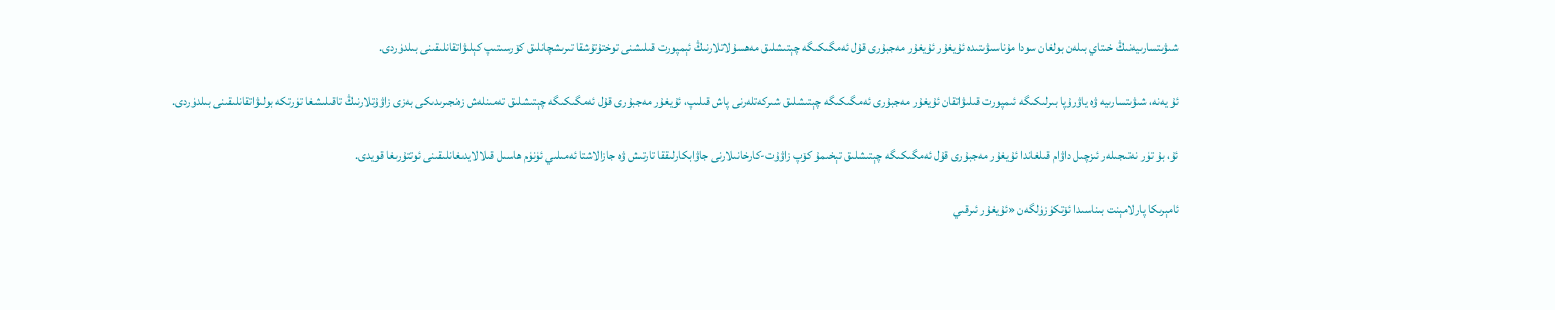شىۋىتسارىيەنىڭ خىتاي بىلەن بولغان سودا مۇناسىۋىتىدە ئۇيغۇر ئۇيغۇر مەجبۇرى قۇل ئەمگىكىگە چېتىشلىق مەھسۇلاتلارنىڭ ئېمپورت قىلىشنى توختۇتۇشقا تىرىشچانلىق كۆرسىتىپ كېلىۋاتقانلىقىنى بىلدۈردى.

ئۇ يەنە، شىۋىتسارىيە ۋە ياۋرۇپا بىرلىكىگە ئىمپورت قىلىۋاتقان ئۇيغۇر مەجبۇرى ئەمگىكىگە چېتىشلىق شىركەتلەرنى پاش قىلىپ، ئۇيغۇر مەجبۇرى قۇل ئەمگىكىگە چېتىشلىق تەمىنلەش زەنجىرىدىكى بەزى زاۋۇتلارنىڭ تاقىلىشغا تۈرتكە بولىۋاتقانلىقىنى بىلدۈردى.

ئۇ، بۇ تۈر نەتىجىلەر ئىزچىل داۋام قىلغاندا ئۇيغۇر مەجبۇرى قۇل ئەمگىكىگە چېتىشلىق تېخىمۇ كۆپ زاۋۇت-كارخانىلارنى جاۋابكارلىققا تارتىش ۋە جازالاشتا ئەمىلىي ئۈنۈم ھاسىل قىلالايدىغانلىقىنى ئوتتۇرىغا قويدى.

ئامېرىكا پارلامېنت بىناسىدا ئۆتكۈزۈلگەن «ئۇيغۇر ئىرقىي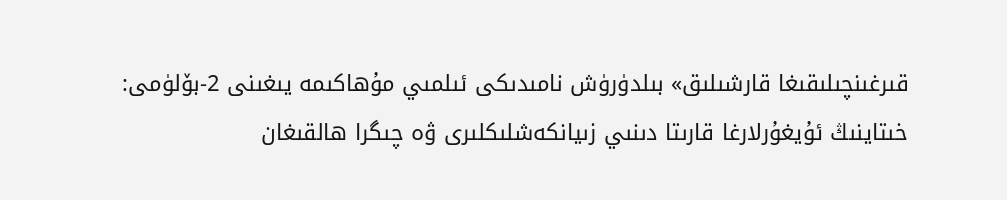قىرغىنچىلىقىغا قارشىلىق» بىلدۈرۈش نامىدىكى ئىلمىي مۇھاكىمە يىغىنى 2-بۆلۈمى: خىتاينىڭ ئۇيغۇرلارغا قارىتا دىنىي زىيانكەشلىكلىرى ۋە چىگرا ھالقىغان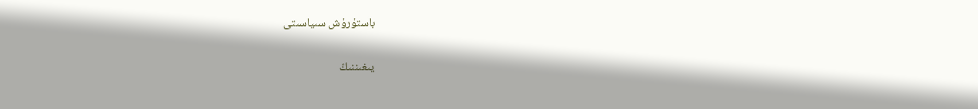باستۇرۇش سىياسىتى

يىغىننىڭ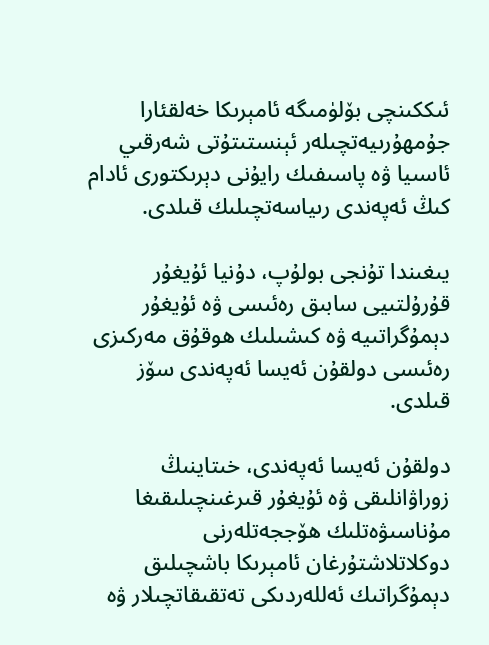ئىككىنچى بۆلۈمىگە ئامېرىكا خەلقئارا جۇمھۇرىيەتچىلەر ئېنستىتۇتى شەرقىي ئاسىيا ۋە پاسىفىك رايۇنى دېرىكتورى ئادام كىڭ ئەپەندى رىياسەتچىلىك قىلدى.

يىغىندا تۇنجى بولۇپ، دۇنيا ئۇيغۇر قۇرۇلتىيى سابىق رەئىسى ۋە ئۇيغۇر دېمۇگراتىيە ۋە كىشىلىك ھوقۇق مەركىزى رەئىسى دولقۇن ئەيسا ئەپەندى سۆز قىلدى.

دولقۇن ئەيسا ئەپەندى، خىتاينىڭ زوراۋانلىقى ۋە ئۇيغۇر قىرغىنچىلىقىغا مۇناسىۋەتلىك ھۆججەتلەرنى دوكلاتلاشتۇرغان ئامېرىكا باشچىلىق دېمۇگراتىك ئەللەردىكى تەتقىقاتچىلار ۋە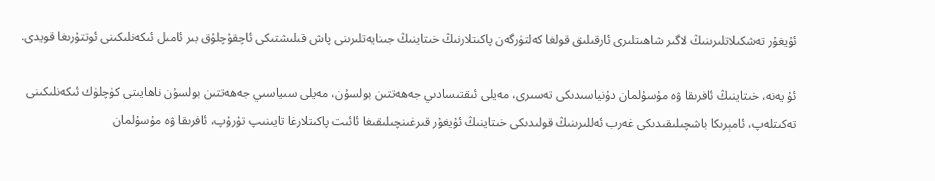ئۇيغۇر تەشكىلاتلىرىنىڭ لاگىر شاھىتلىرى ئارقىلىق قولغا كەلتۈرگەن پاكىتلارنىڭ خىتاينىڭ جىنايەتلىرىنى پاش قىلىشتىكى ئاچقۇچلۇق بىر ئامىل ئىكەنلىكىنى ئوتتۇرىغا قويدى.

ئۇ يەنە، خىتاينىڭ ئافرىقا ۋە مۇسۇلمان دۇنياسىدىكى تەسىرى، مەيلى ئىقتىسادىي جەھەتتىن بولسۇن، مەيلى سىياسىي جەھەتتىن بولسۇن ناھايىتى كۈچلۈك ئىكەنلىكىنى تەكىتلەپ، ئامېرىكا باشچىلىقىدىكى غەرب ئەللىرىنىڭ قولىدىكى خىتاينىڭ ئۇيغۇر قىرغىنچىلىقىغا ئائىت پاكىتلارغا تايىنىپ تۇرۇپ، ئافرىقا ۋە مۇسۇلمان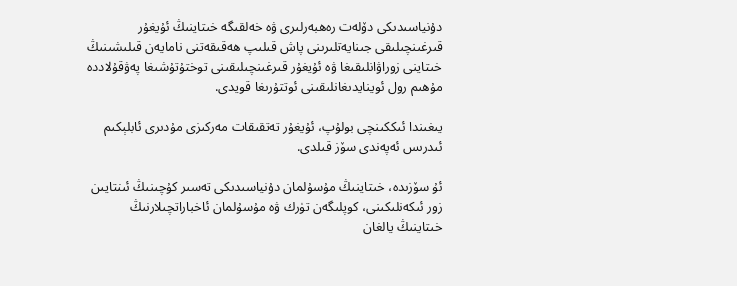دۇنياسىدىكى دۆلەت رەھبەرلىرى ۋە خەلقىگە خىتاينىڭ ئۇيغۇر قىرغىنچىلىقى جىنايەتلىرىنى پاش قىلىپ ھەقىقەتنى نامايەن قىلىشىنىڭ خىتاينى زوراۋانلىقىغا ۋە ئۇيغۇر قىرغىنچىلىقىنى توختۇتۇشىغا پەۋقۇلاددە مۇھىم رول ئوينايدىغانلىقىنى ئوتتۇرىغا قويدى.

يىغىندا ئىككىنچى بولۇپ، ئۇيغۇر تەتقىقات مەركىزى مۇدىرى ئابلېكىم ئىدرىس ئەپەندى سۆز قىلدى.

ئۇ سۆزىدە، خىتاينىڭ مۇسۇلمان دۇنياسىدىكى تەسىر كۇچىنىڭ ئىنتايىن زور ئىكەنلىكىنى، كوپلىگەن تۈرك ۋە مۇسۇلمان ئاخباراتچىلارنىڭ خىتاينىڭ يالغان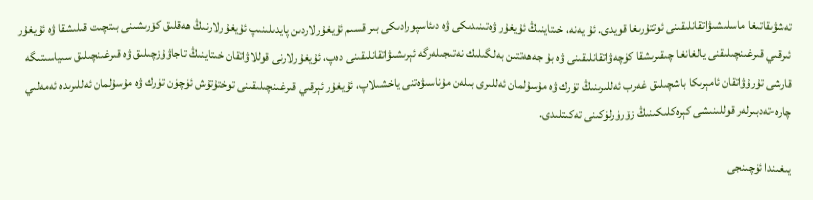تەشۋىقاتىغا ماسلىشىۋاتقانلىقىنى ئوتتۇرىغا قويدى. ئۇ يەنە، خىتاينىڭ ئۇيغۇر ۋەتىنىدىكى ۋە دىئاسپورادىكى بىر قسىم ئۇيغۇرلاردىن پايدىلىنىپ ئۇيغۇرلارنىڭ ھەقلىق كۆرىشىنى بىتچىت قىلىشقا ۋە ئۇيغۇر ئىرقىي قىرغىنچىلىقنى يالغانغا چىقىرىشقا كۈچەۋاتقانلىقىنى ۋە بۇ جەھەتتىن بەلگىلىك نەتىجىلەرگە ئېرىشىۋاتقانلىقىنى دەپ، ئۇيغۇرلارنى قوللاۋاتقان خىتاينىڭ تاجاۋۇزچىلىق ۋە قىرغىنچىلىق سىياسىتىگە قارشى تۇرۇۋاتقان ئامېرىكا باشچىلىق غەرب ئەللىرىنىڭ تۈرك ۋە مۇسۇلمان ئەللىرى بىلەن مۇناسىۋەتنى ياخشىلاپ، ئۇيغۇر ئېرقىي قىرغىنچىلىقىنى توختۇتۇش ئۈچۈن تۈرك ۋە مۇسۇلمان ئەللىرىدە ئەمەلىي چارە-تەدبىرلەر قوللىنىشى كېرەكلىكىنىڭ زۆرۈرلۈكىنى تەكىتلىدى.

يىغىندا ئۈچىنجى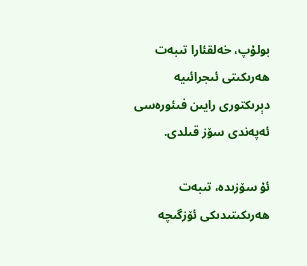بولۇپ، خەلقئارا تىبەت ھەرىكىتى ئىجرائىيە دېرىكتورى رايىن فىئورەسى ئەپەندى سۆز قىلدى.

ئۇ سۆزىدە، تىبەت ھەرىكىتىدىكى ئۆزگىچە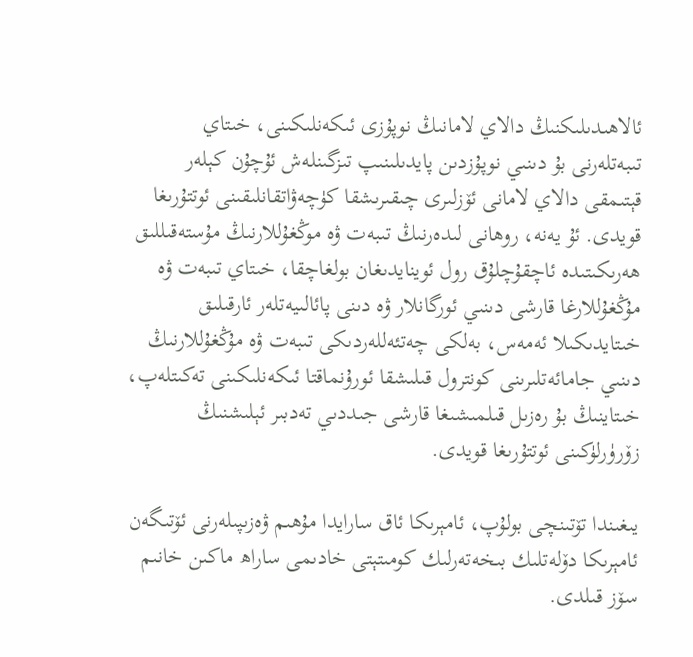ئالاھىدىلىكنىڭ دالاي لامانىڭ نوپۇزى ئىكەنلىكىنى، خىتاي تىبەتلەرنى بۇ دىنىي نوپۇزدىن پايدىلىنىپ تىزگىنلەش ئۇچۇن كېلەر قېتىمقى دالاي لامانى ئۆزلىرى چىقىرىشقا كۈچەۋاتقانلىقىنى ئوتتۇرىغا قويدى. ئۇ يەنە، روھانى لىدەرنىڭ تىبەت ۋە موڭغۇللارنىڭ مۇستەقىللىق ھەرىكىتىدە ئاچقۇچلۇق رول ئوينايدىغان بولغاچقا، خىتاي تىبەت ۋە مۇڭغۇللارغا قارشى دىنىي ئورگانلار ۋە دىنى پائالىيەتلەر ئارقىلىق خىتايدىكىلا ئەمەس، بەلكى چەتئەللەردىكى تىبەت ۋە مۇڭغۇللارنىڭ دىنىي جامائەتلىرىنى كونترول قىلىشقا ئورۇنماقتا ئىكەنلىكىنى تەكىتلەپ، خىتاينىڭ بۇ رەزىل قىلمىشىغا قارشى جىددىي تەدبىر ئېلىشنىڭ زۆرۈرلۈكىنى ئوتتۇرىغا قويدى.

يىغىندا تۆتىنچى بولۇپ، ئامېرىكا ئاق سارايدا مۇھىم ۋەزىپىلەرنى ئۆتىگەن ئامېرىكا دۆلەتلىك بىخەتەرلىك كومىتېتى خادىمى ساراھ ماكىن خانىم سۆز قىلدى.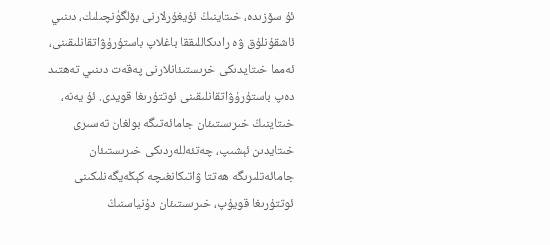ئۇ سۆزىدە، خىتاينىڭ ئۇيغۇرلارنى بۆلگۈنچىلىك، دىنىي ئاشقۇنلۇق ۋە رادىكاللىققا باغلاپ باستۇرۇۋاتقانلىقىنى، ئەمما خىتايدىكى خرىستىئانلارنى پەقەت دىنىي تەھتىد دەپ باستۇرۇۋاتقانلىقىنى ئوتتۇرىغا قويدى. ئۇ يەنە، خىتاينىڭ خىرىستىئان جامائەتىگە بولغان تەسىرى خىتايدىن ئېشىپ، چەتئەللەردىكى خىرىستىئان جامائەتلىرىگە ھەتتا ۋاتىكانغىچە كېڭەيگەنلىكىنى ئوتتۇرىغا قويۇپ، خىرىستىئان دۇنياسنىڭ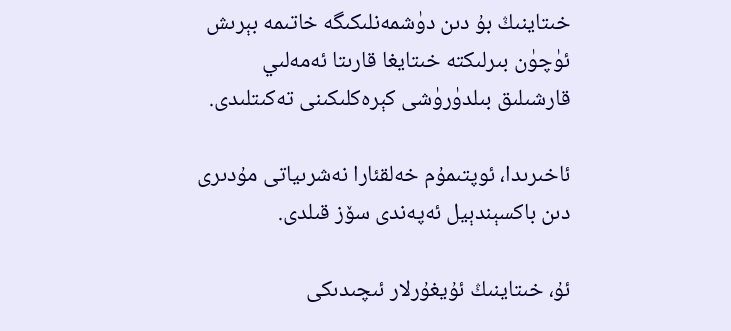خىتاينىڭ بۇ دىن دۈشمەنلىكىگە خاتىمە بېرىش ئۈچۈن بىرلىكتە خىتايغا قارىتا ئەمەلىي قارشىلىق بىلدۈرۈشى كېرەكلىكىنى تەكىتلىدى.

ئاخىرىدا، ئوپتىمۇم خەلقئارا نەشرىياتى مۇدىرى دىن باكسېندېيل ئەپەندى سۆز قىلدى.

ئۇ، خىتاينىڭ ئۇيغۇرلار ئىچىدىكى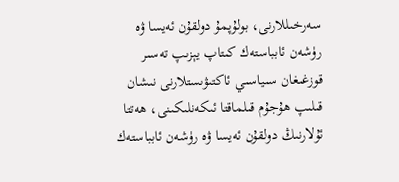سەرخىللارنى، بولۇپمۇ دولقۇن ئەيسا ۋە رۈشەن ئابباستەك كىتاپ يېزىپ تەسىر قوزغىغان سىياسىي ئاكتىۋىستلارنى نىشان قىلىپ ھۇجۇم قىلماقتا ئىكەنلىكىنى، ھەتتا ئۇلارنىڭ دولقۇن ئەيسا ۋە رۈشەن ئابباستەك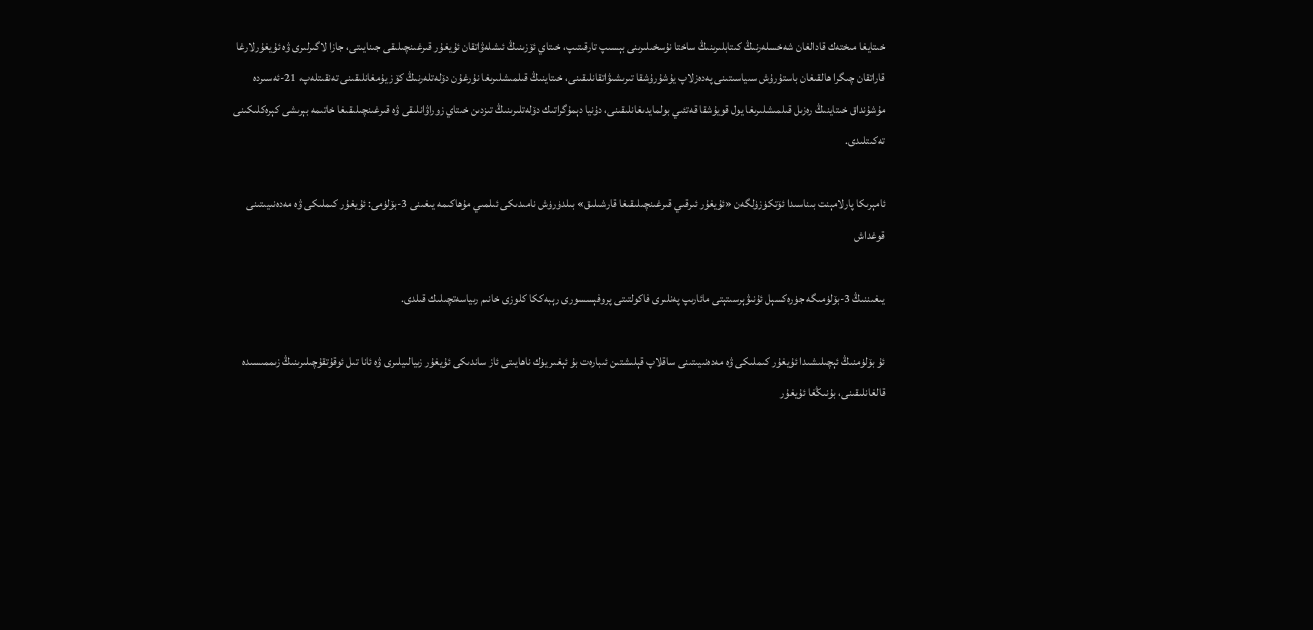خىتايغا مىختەك قادالغان شەخسلەرنىڭ كىتابلىرىنىڭ ساختا نۇسخىلىرىنى بېسىپ تارقىتىپ، خىتاي ئۆزىنىڭ ئىشلەۋاتقان ئۇيغۇر قىرغىنچىلىقى جىنايىتى، جازا لاگىرلىرى ۋە ئۇيغۇرلارغا قاراتقان چىگرا ھالقىغان باستۇرۇش سىياسىتىنى پەدەزلاپ يۇشۇرۇشقا تىرىشىۋاتقانلىقىنى، خىتاينىڭ قىلمىشلىرىغا نۇرغۇن دۆلەتلەرنىڭ كۆز يۇمغانلىقىنى تەنقىتلەپ، 21-ئەسىردە مۇشۇنداق خىتاينىڭ رەزىل قىلمىشلىرىغا يول قويۇشقا قەتئىي بولمايدىغانلىقىنى، دۇنيا دېمۇگراتىك دۆلەتلىرىنىڭ تىزدىن خىتاي زوراۋانلىقى ۋە قىرغىنچىلىقىغا خاتىمە بېرىشى كېرەكلىكىنى تەكىتلىدى.

ئامېرىكا پارلامېنت بىناسىدا ئۆتكۈزۈلگەن «ئۇيغۇر ئىرقىي قىرغىنچىلىقىغا قارشىلىق» بىلدۈرۈش نامىدىكى ئىلمىي مۇھاكىمە يىغىنى 3-بۆلۈمى: ئۇيغۇر كىملىكى ۋە مەدەنىيىتىنى قوغداش

يىغىننىڭ 3-بۆلۈمىگە جۈرەكسېل ئۇنىۋېرسىتېتى مائارىپ پەنلىرى فاكولتىتى پروفېسسورى رېبەككا كلوزى خانىم رىياسەتچىلىك قىلدى.

ئۇ بۆلۈمنىڭ ئېچىلىشىدا ئۇيغۇر كىملىكى ۋە مەدەنىيىتىنى ساقلاپ قېلىشتىن ئىبارەت بۇ ئېغىر يۈك ناھايىتى ئاز ساندىكى ئۇيغۇر زىيالىيلىرى ۋە ئانا تىل ئوقۇتقۇچىلىرىنىڭ زىممىسىدە قالغانلىقىنى، بۇنىڭغا ئۇيغۇر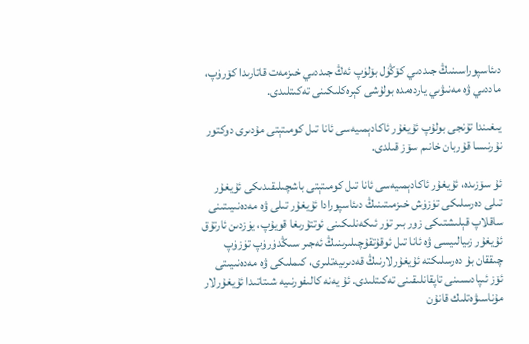دىئاسپوراسىنىڭ جىددىي كۆڭۈل بۆلۈپ ئەڭ جىددىي خىزمەت قاتارىدا كۆرۈپ، ماددىي ۋە مەنىۋىي ياردەمدە بولۇشى كېرەكلىكىنى تەكىتلىدى.

يىغىندا تۇنجى بولۇپ ئۇيغۇر ئاكادېمىيەسى ئانا تىل كومىتېتى مۇدىرى دوكتور نۇرنىسا قۇربان خانىم سۆز قىلدى.

ئۇ سۆزىدە، ئۇيغۇر ئاكادېمىيەسى ئانا تىل كومىتېتى باشچىلىقىدىكى ئۇيغۇر تىلى دەرسلىكى تۈزۈش خىزمىتىنىڭ دىئاسپورادا ئۇيغۇر تىلى ۋە مەدەنىيىتىنى ساقلاپ قېلىشتىكى زور بىر تۈر ئىكەنلىكىنى ئوتتۇرىغا قويۇپ، يۈزدىن ئارتۇق ئۇيغۇر زىيالىيسى ۋە ئانا تىل ئوقۇتقۇچىلىرىنىڭ ئەجىر سىڭدۈرۈپ تۈزۈپ چىققان بۇ دەرسلىكتە ئۇيغۇرلارنىڭ قەدىرىيەتلىرى، كىملىكى ۋە مەدەنىيىتى ئۆز ئىپادىسىنى تاپقانلىقىنى تەكىتلىدى. ئۇ يەنە كالىفورنىيە شىتاتىدا ئۇيغۇرلار مۇناسىۋەتلىك قانۇن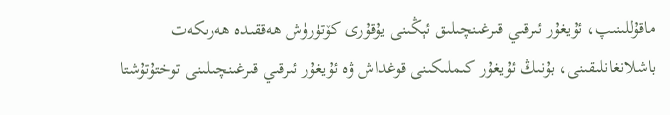ماقۇللىنىپ، ئۇيغۇر ئىرقىي قىرغىنچىلىق ئېڭىنى يۇقۇرى كۆتۈرۈش ھەققىدە ھەرىكەت باشلانغانلىقىنى، بۇنىڭ ئۇيغۇر كىملىكىنى قوغداش ۋە ئۇيغۇر ئىرقىي قىرغىنچىلىنى توختۇتۇشتا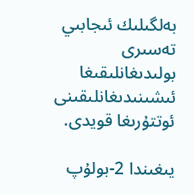بەلگىلىك ئىجابىي تەسىرى بولىدىغانلىقىغا ئىشىنىدىغانلىقىنى ئوتتۇرىغا قويدى.

يىغىندا 2-بولۇپ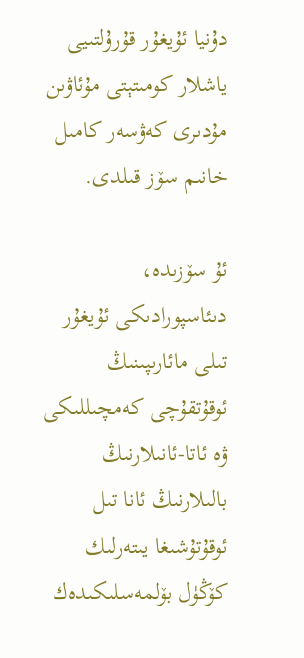دۇنيا ئۇيغۇر قۇرۇلتىيى ياشلار كومىتېتى مۇئاۋىن مۇدىرى كەۋسەر كامىل خانىم سۆز قىلدى.

ئۇ سۆزىدە، دىئاسپورادىكى ئۇيغۇر تىلى مائارىپىنىڭ ئوقۇتقۇچى كەمچىللىكى ۋە ئاتا-ئانىلارنىڭ بالىلارنىڭ ئانا تىل ئوقۇتۇشىغا يىتەرلىك كۆڭۈل بۆلمەسلىكىدەك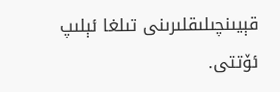قېيىنچىلىقلىرىنى تىلغا ئېلىپ ئۆتتى.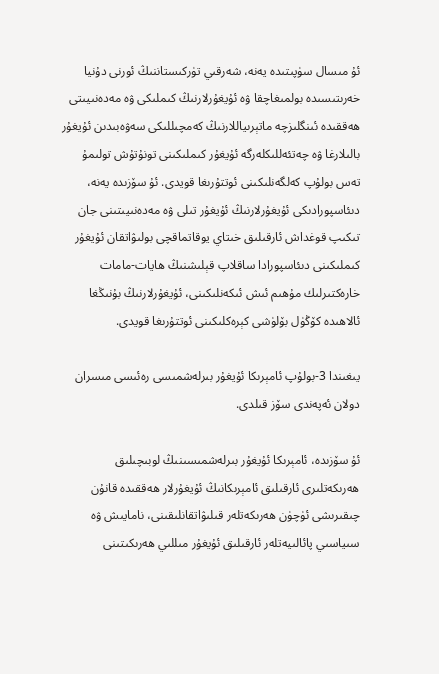ئۇ مىسال سۈپىتىدە يەنە، شەرقىي تۈركىستاننىڭ ئورنى دۇنيا خەرىتىسىدە بولمىغاچقا ۋە ئۇيغۇرلارنىڭ كىملىكى ۋە مەدەنىيىتى ھەققىدە ئىنگلىزچە ماتېرىياللارنىڭ كەمچىللىكى سەۋەبىدىن ئۇيغۇر بالىلارغا ۋە چەتئەللىكلەرگە ئۇيغۇر كىملىكىنى تونۇتۇش تولىمۇ تەس بولۇپ كەلگەنلىكىنى ئوتتۇرىغا قويدى. ئۇ سۆزىدە يەنە، دىئاسپورادىكى ئۇيغۇرلارنىڭ ئۇيغۇر تىلى ۋە مەدەنىيىتىنى جان تىكىپ قوغداش ئارقىلىق خىتاي يوقاتماقچى بولىۋاتقان ئۇيغۇر كىملىكىنى دىئاسپورادا ساقلاپ قېلىشنىڭ ھايات-مامات خارەكتىرلىك مۇھىم ئىش ئىكەنلىكىنى، ئۇيغۇرلارنىڭ بۇنىڭغا ئالاھىدە كۆڭۈل بۆلۈشى كېرەكلىكىنى ئوتتۇرىغا قويدى.

يىغىندا 3-بولۇپ ئامېرىكا ئۇيغۇر بىرلەشمىسى رەئىسى مىسران دولان ئەپەندى سۆز قىلدى.

ئۇ سۆزىدە، ئامېرىكا ئۇيغۇر بىرلەشمىسىنىڭ لوبىچىلىق ھەرىكەتلىرى ئارقىلىق ئامېرىكانىڭ ئۇيغۇرلار ھەققىدە قانۇن چىقىرىشى ئۈچۈن ھەرىكەتلەر قىلىۋاتقانلىقىنى، نامايىش ۋە سىياسىي پائالىيەتلەر ئارقىلىق ئۇيغۇر مىللىي ھەرىكىتىنى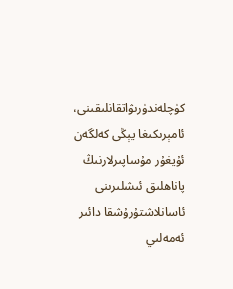كۈچلەندۈرىۋاتقانلىقىنى، ئامېرىكىغا يېڭى كەلگەن ئۇيغۇر مۇساپىرلارنىڭ پاناھلىق ئىشلىرىنى ئاسانلاشتۇرۇشقا دائىر ئەمەلىي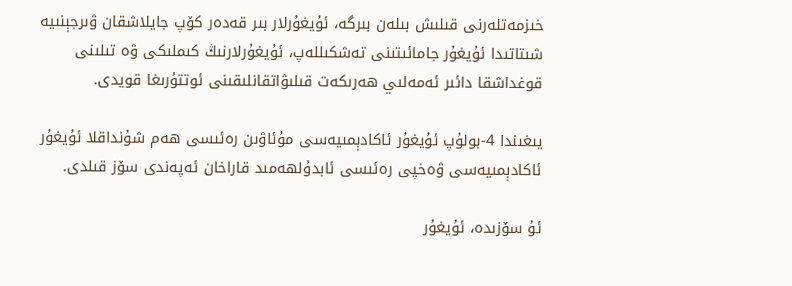خىزمەتلەرنى قىلىش بىلەن بىرگە، ئۇيغۇرلار بىر قەدەر كۆپ جايلاشقان ۋىرجېنىيە شىتاتىدا ئۇيغۇر جامائىتىنى تەشكىللەپ، ئۇيغۇرلارنىڭ كىملىكى ۋە تىلىنى قوغداشقا دائىر ئەمەلىي ھەرىكەت قىلىۋاتقانلىقىنى ئوتتۇرىغا قويدى.

يىغىندا 4-بولۇپ ئۇيغۇر ئاكادېمىيەسى مۇئاۋىن رەئىسى ھەم شۇنداقلا ئۇيغۇر ئاكادېمىيەسى ۋەخپى رەئىسى ئابدۇلھەمىد قاراخان ئەپەندى سۆز قىلدى.

ئۇ سۆزىدە، ئۇيغۇر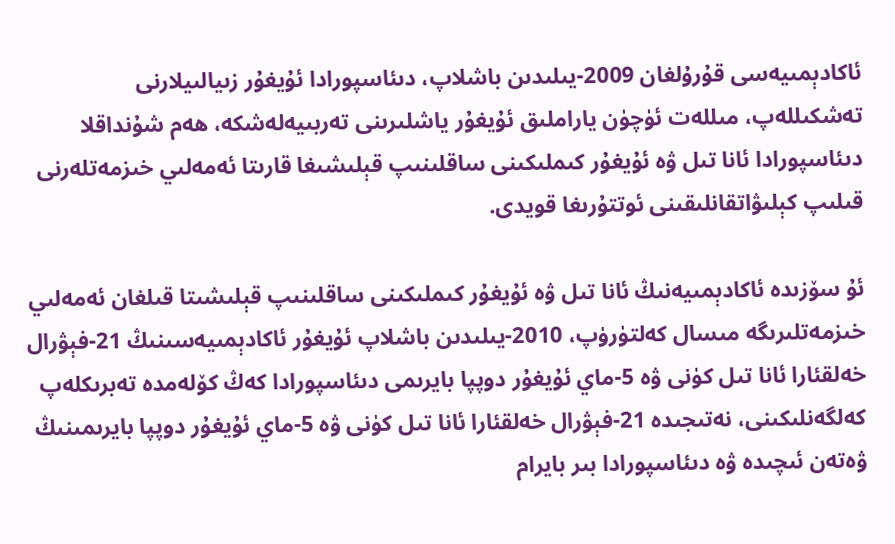ئاكادېمىيەسى قۇرۇلغان 2009-يىلىدىن باشلاپ، دىئاسپورادا ئۇيغۇر زىيالىيلارنى تەشكىللەپ، مىللەت ئۈچۈن ياراملىق ئۇيغۇر ياشلىرىنى تەربىيەلەشكە، ھەم شۇنداقلا دىئاسپورادا ئانا تىل ۋە ئۇيغۇر كىملىكىنى ساقلىنىپ قېلىشىغا قارىتا ئەمەلىي خىزمەتلەرنى قىلىپ كېلىۋاتقانلىقىنى ئوتتۇرىغا قويدى.

ئۇ سۆزىدە ئاكادېمىيەنىڭ ئانا تىل ۋە ئۇيغۇر كىملىكىنى ساقلىنىپ قېلىشىتا قىلغان ئەمەلىي خىزمەتلىرىگە مىسال كەلتۈرۈپ، 2010-يىلىدىن باشلاپ ئۇيغۇر ئاكادېمىيەسىنىڭ 21-فېۋرال خەلقئارا ئانا تىل كۈنى ۋە 5-ماي ئۇيغۇر دوپپا بايرىمى دىئاسپورادا كەڭ كۆلەمدە تەبرىكلەپ كەلگەنلىكىنى، نەتىجىدە 21-فېۋرال خەلقئارا ئانا تىل كۈنى ۋە 5-ماي ئۇيغۇر دوپپا بايرىمىنىڭ ۋەتەن ئىچىدە ۋە دىئاسپورادا بىر بايرام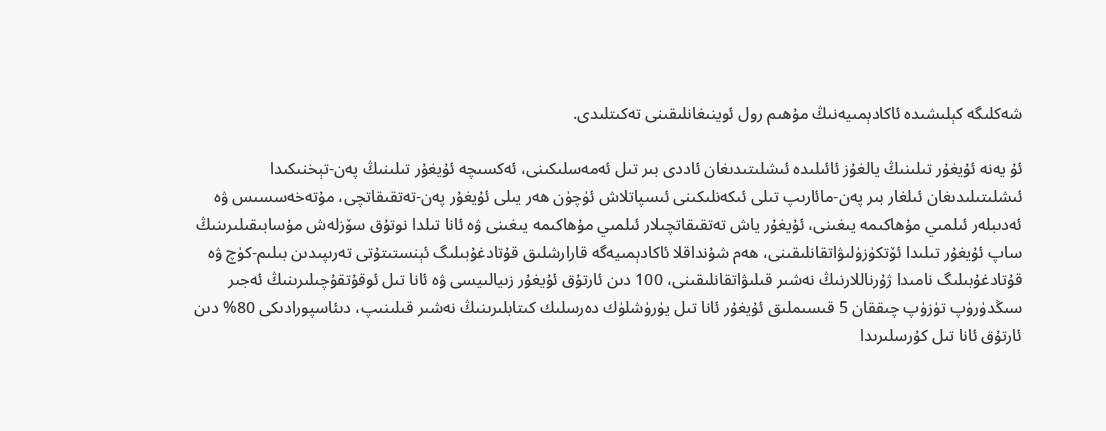شەكلىگە كېلىشىدە ئاكادېمىيەنىڭ مۇھىم رول ئوينىغانلىقىنى تەكىتلىدى.

ئۇ يەنە ئۇيغۇر تىلىنىڭ يالغۇز ئائىلىدە ئىشلىتىدىغان ئاددى بىر تىل ئەمەسلىكىنى، ئەكسىچە ئۇيغۇر تىلىنىڭ پەن-تېخنىكىدا ئىشلىتىلىدىغان ئىلغار بىر پەن-مائارىپ تىلى ئىكەنلىكىنى ئىسپاتلاش ئۈچۈن ھەر يىلى ئۇيغۇر پەن-تەتقىقاتچى، مۇتەخەسسىس ۋە ئەدىبلەر ئىلمىي مۇھاكىمە يىغىنى، ئۇيغۇر ياش تەتقىقاتچىلار ئىلمىي مۇھاكىمە يىغىنى ۋە ئانا تىلدا نوتۇق سۆزلەش مۇسابىقىلىرىنىڭ ساپ ئۇيغۇر تىلىدا ئۆتكۈزۈلىۋاتقانلىقىنى، ھەم شۇنداقلا ئاكادېمىيەگە قارارشلىق قۇتادغۇبىلىگ ئېنستىتۇتى تەرىپىدىن بىلىم-كۈچ ۋە قۇتادغۇبىلىگ نامىدا ژۇرناللارنىڭ نەشىر قىلىۋاتقانلىقىنى، 100 دىن ئارتۇق ئۇيغۇر زىيالىيسى ۋە ئانا تىل ئوقۇتقۇچىلىرىنىڭ ئەجىر سىڭدۈرۈپ تۈزۈپ چىققان 5 قىسىملىق ئۇيغۇر ئانا تىل يۈرۈشلۈك دەرسلىك كىتابلىرىنىڭ نەشىر قىلىنىپ، دىئاسپورادىكى 80% دىن ئارتۇق ئانا تىل كۇرسلىرىدا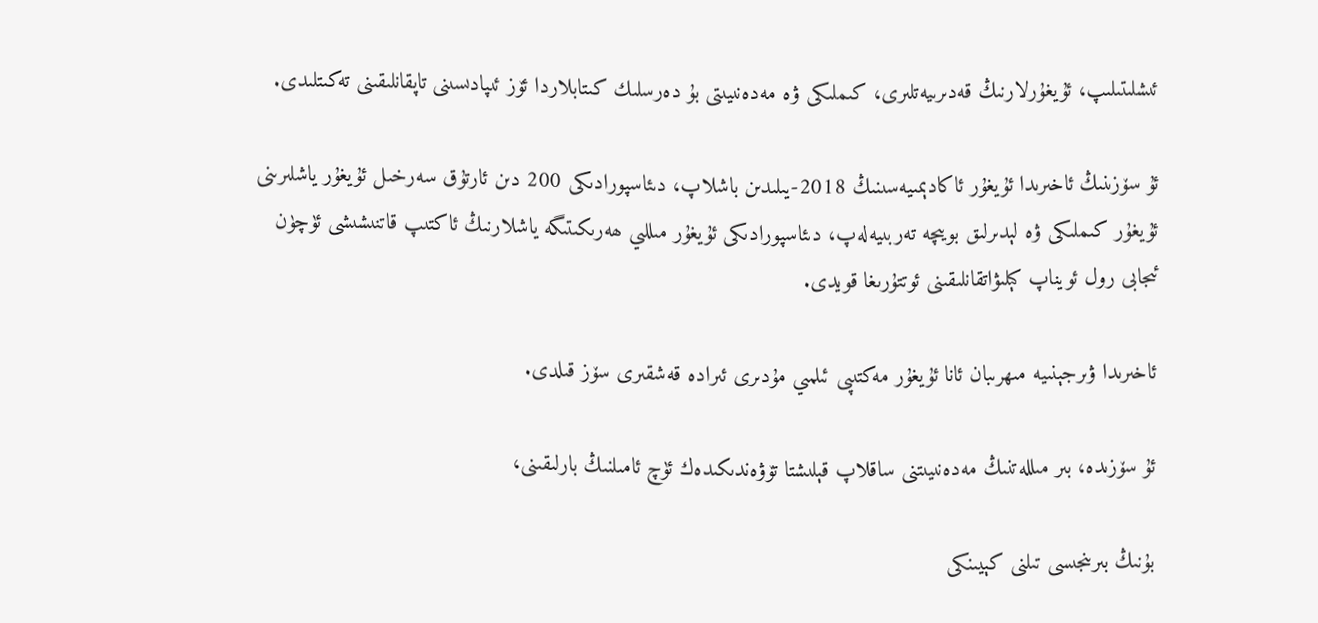ئىشلىتىلىپ، ئۇيغۇرلارنىڭ قەدىرىيەتلىرى، كىملىكى ۋە مەدەنىيىتى بۇ دەرسلىك كىتابلاردا ئۆز ئىپادىسىنى تاپقانلىقىنى تەكىتلىدى.

ئۇ سۆزىنىڭ ئاخىرىدا ئۇيغۇر ئاكادېمىيەسىنىڭ 2018-يىلىدىن باشلاپ، دىئاسپورادىكى 200 دىن ئارتۇق سەرخىل ئۇيغۇر ياشلىرىنى ئۇيغۇر كىملىكى ۋە لېدىرلىق بويىچە تەربىيەلەپ، دىئاسپورادىكى ئۇيغۇر مىللىي ھەرىكىتىگە ياشلارنىڭ ئاكتىپ قاتنىشىشى ئۈچۈن ئىجابى رول ئويناپ كېلىۋاتقانلىقىنى ئوتتۇرىغا قويدى.

ئاخىرىدا ۋىرجېنىيە مىھرىبان ئانا ئۇيغۇر مەكتىپى ئىلمىي مۇدىرى ئىرادە قەشقىرى سۆز قىلدى.

ئۇ سۆزىدە، بىر مىللەتنىڭ مەدەنىيىتنى ساقلاپ قېلىشتا تۆۋەندىكىدەك ئۈچ ئامىلنىڭ بارلىقىنى،

بۇنىڭ بىرىنجىسى تىلنى كېيىنكى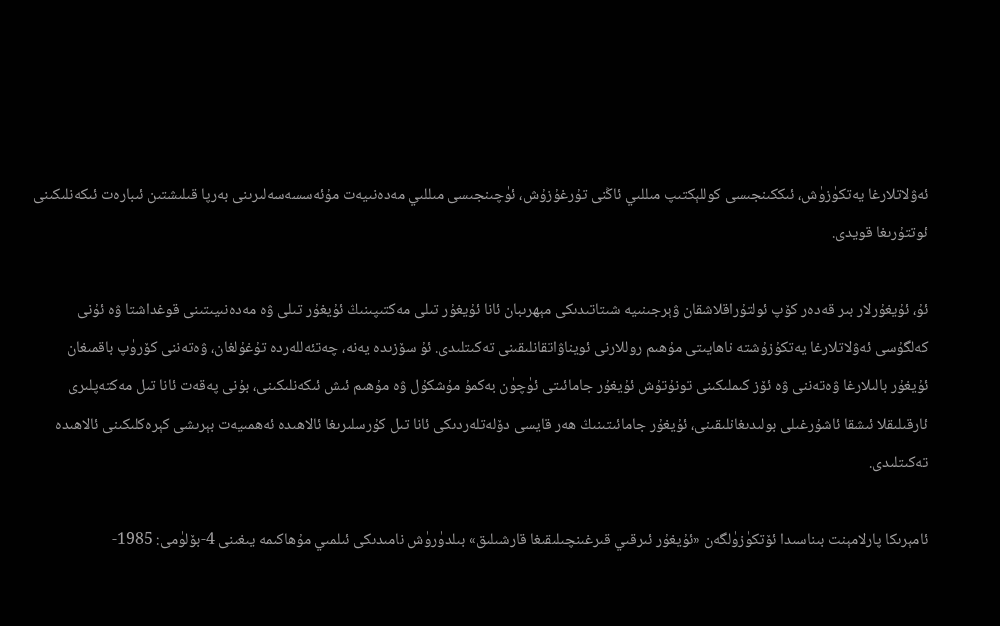ئەۋلاتلارغا يەتكۈزۈش، ئىككىنجىسى كوللېكتىپ مىللىي ئاڭنى تۇرغۇزۇش، ئۈچىنجىسى مىللىي مەدەنىيەت مۇئەسسەسەلىرىنى بەرپا قىلىشتىن ئىبارەت ئىكەنلىكىنى ئوتتۇرىغا قويدى.

ئۇ، ئۇيغۇرلار بىر قەدەر كۆپ ئولتۇراقلاشقان ۋېرجىنىيە شىتاتىدىكى مېھرىبان ئانا ئۇيغۇر تىلى مەكتىپىنىڭ ئۇيغۇر تىلى ۋە مەدەنىيىتىنى قوغداشتا ۋە ئۇنى كەلگۇسى ئەۋلاتلارغا يەتكۇزۇشتە ناھايىتى مۇھىم روللارنى ئويناۋاتقانلىقىنى تەكىتلىدى. ئۇ سۆزىدە يەنە، چەتئەللەردە تۇغۇلغان، ۋەتەننى كۆرۈپ باقمىغان ئۇيغۇر بالىلارغا ۋەتەننى ۋە ئۆز كىملىكىنى تونۇتۇش ئۇيغۇر جامائىتى ئۈچۈن بەكمۇ مۇشكۇل ۋە مۇھىم ئىش ئىكەنلىكىنى، بۇنى پەقەت ئانا تىل مەكتەپلىرى ئارقىلىقلا ئىشقا ئاشۇرغىلى بولىدىغانلىقىنى، ئۇيغۇر جامائىتىنىڭ ھەر قايسى دۆلەتلەردىكى ئانا تىل كۇرسلىرىغا ئالاھىدە ئەھمىيەت بېرىشى كېرەكلىكىنى ئالاھىدە تەكىتلىدى.

ئامېرىكا پارلامېنت بىناسىدا ئۆتكۈزۈلگەن «ئۇيغۇر ئىرقىي قىرغىنچىلىقىغا قارشىلىق» بىلدۈرۈش نامىدىكى ئىلمىي مۇھاكىمە يىغىنى 4-بۆلۈمى: 1985-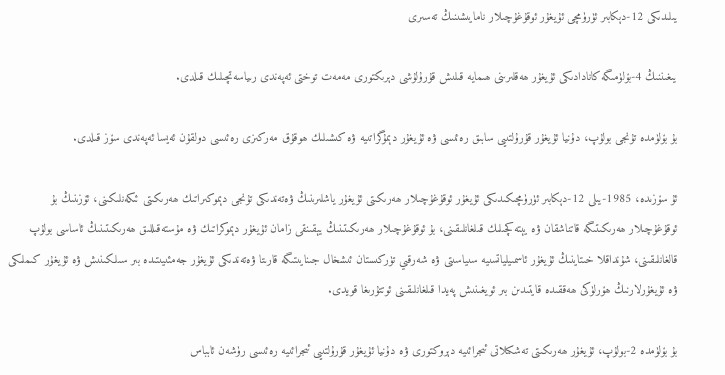يىلىدىكى 12-دېكابىر ئۈرۈمچى ئۇيغۇر ئوقۇغۇچىلار نامايىشىنىڭ تەسىرى

يىغىننىڭ 4-بۆلۈمىگە كانادادىكى ئۇيغۇر ھەقلىرىنى ھىمايە قىلىش قۇرۇلۇشى دېرىكتورى مەمەت توختى ئەپەندى رىياسەتچىلىك قىلدى.

بۇ بۆلۈمدە تۇنجى بولۇپ، دۇنيا ئۇيغۇر قۇرۇلتىيى سابىق رەئىسى ۋە ئۇيغۇر دېمۇگراتىيە ۋە كىشىلىك ھوقۇق مەركىزى رەئىسى دولقۇن ئەيسا ئەپەندى سۆز قىلدى.

ئۇ سۆزىدە، 1985-يىلى 12-دېكابىر ئۈرۈمچىكىدىكى ئۇيغۇر ئوقۇغۇچىلار ھەرىكىتى ئۇيغۇر ياشلىرىنىڭ ۋەتەندىكى تۇنجى دېموكىراتىك ھەرىكىتى ئىكەنلىكىنى، ئۆزىنىڭ بۇ ئوقۇغۇچىلار ھەرىكىتىگە قاتناشقان ۋە يېتەكچىلىك قىلغانلىقىنى، بۇ ئوقۇغۇچىلار ھەرىكىتىنىڭ يېقىنقى زامان ئۇيغۇر دېموكراتىك ۋە مۇستەقىللىق ھەرىكىتىنىڭ ئاساسى بولۇپ قالغانلىقىنى، شۇنداقلا خىتاينىڭ ئۇيغۇر ئاسمىيلياتسىيە سىياسىتى ۋە شەرقىي تۈركىستان ئىشخال جىنايىتىگە قارىتا ۋەتەندىكى ئۇيغۇر جەمئىيىتىدە بىر سىلكىنىش ۋە ئۇيغۇر كىملىكى ۋە ئۇيغۇرلارنىڭ ھۆرلۈكى ھەققىدە قايتىدىن بىر ئويغىنىش پەيدا قىلغانلىقىنى ئوتتۇرىغا قويدى.

بۇ بۆلۈمدە 2-بولۇپ، ئۇيغۇر ھەرىكىتى تەشكىلاتى ئىجرائىيە دېروكتورى ۋە دۇنيا ئۇيغۇر قۇرۇلتىيى ئىجرائىيە رەئىسى رۈشەن ئابباس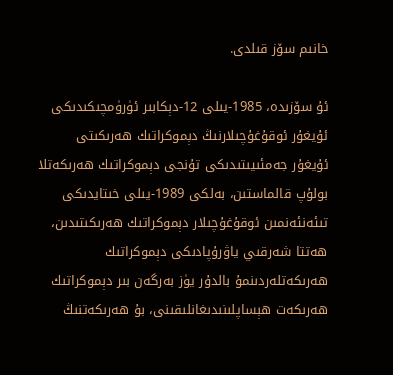خانىم سۆز قىلدى.

ئۇ سۆزىدە، 1985-يىلى 12-دېكابىر ئۈرۈمچىكىدىكى ئۇيغۇر ئوقۇغۇچىلارنىڭ دېموكراتىك ھەرىكىتى ئۇيغۇر جەمئىيىتىدىكى تۇنجى دېموكراتىك ھەرىكەتلا بولۇپ قالماستىن، بەلكى 1989-يىلى خىتايدىكى تىئەنئەنمىن ئوقۇغۇچىلار دېموكراتىك ھەرىكىتىدىن، ھەتتا شەرقىي ياۋرۇپادىكى دېموكراتىك ھەرىكەتلەردىنمۇ بالدۇر يۈز بەرگەن بىر دېموكراتىك ھەرىكەت ھېساپلىنىدىغانلىقىنى، بۇ ھەرىكەتنىڭ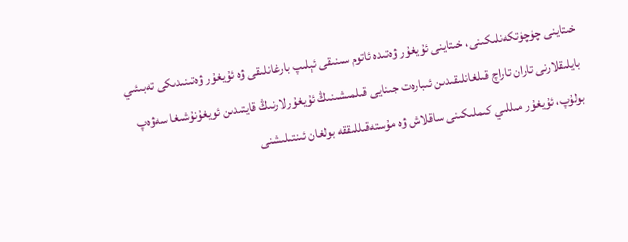خىتاينى چۈچۈتكەنلىكىنى، خىتاينى ئۇيغۇر ۋەتىدە ئاتوم سىنىقى ئېلىپ بارغانلىقى ۋە ئۇيغۇر ۋەتىنىدىكى تەبىئىي بايلىقلارنى تاران تاراچ قىلغانلىقىدىن ئىبارەت جىنايى قىلمىشىنىڭ ئۇيغۇرلارنىڭ قايتىدىن ئويغۇنۇشىغا سەۋەپ بولۇپ، ئۇيغۇر مىللىي كىملىكىنى ساقلاش ۋە مۇستەقىللىققە بولغان ئىنتىلىشنى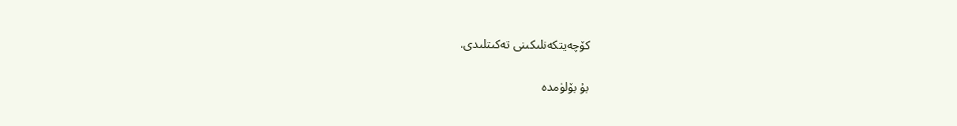كۆچەيتكەنلىكىنى تەكىتلىدى.

بۇ بۆلۈمدە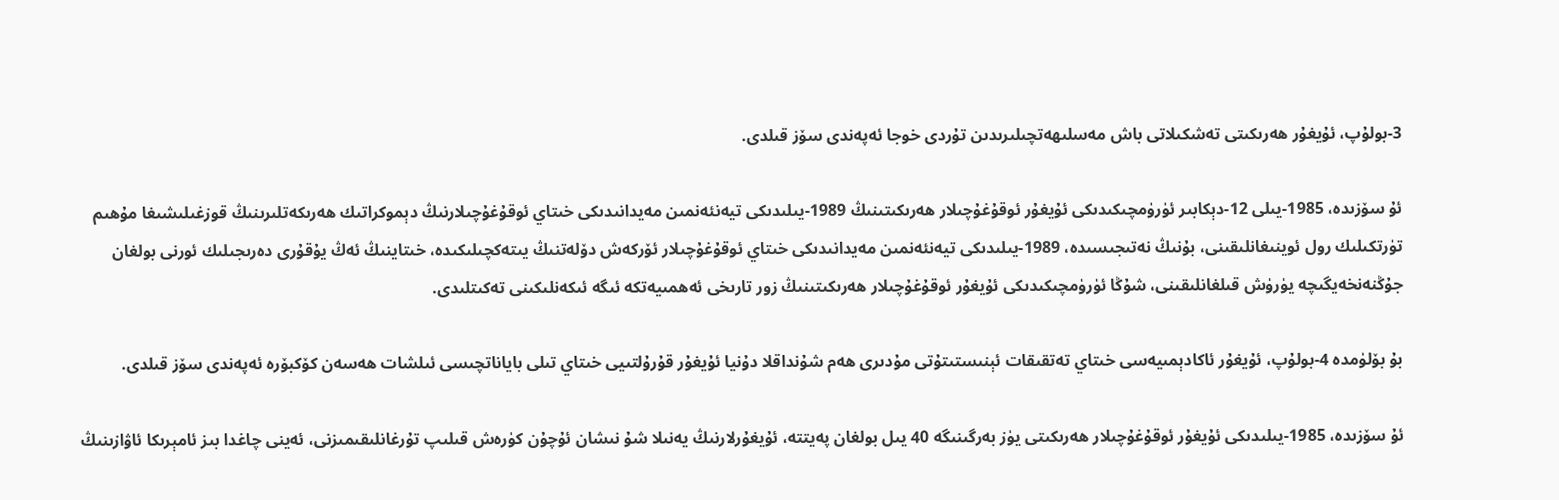3-بولۇپ، ئۇيغۇر ھەرىكىتى تەشكىلاتى باش مەسلىھەتچىلىرىدىن تۇردى خوجا ئەپەندى سۆز قىلدى.

ئۇ سۆزىدە، 1985-يىلى 12-دېكابىر ئۈرۈمچىكىدىكى ئۇيغۇر ئوقۇغۇچىلار ھەرىكىتىنىڭ 1989-يىلىدىكى تيەنئەنمىن مەيدانىدىكى خىتاي ئوقۇغۇچىلارنىڭ دېموكراتىك ھەرىكەتلىرىنىڭ قوزغىلىشىغا مۇھىم تۈرتكىلىك رول ئوينىغانلىقىنى، بۇنىڭ نەتىجىسىدە، 1989-يىلىدىكى تيەنئەنمىن مەيدانىدىكى خىتاي ئوقۇغۇچىلار ئۆركەش دۆلەتنىڭ يىتەكچىلىكىدە، خىتاينىڭ ئەڭ يۇقۇرى دەرىجىلىك ئورنى بولغان جۇڭنەنخەيگىچە يۈرۈش قىلغانلىقىنى، شۇڭا ئۈرۈمچىكىدىكى ئۇيغۇر ئوقۇغۇچىلار ھەرىكىتىنىڭ زور تارىخى ئەھمىيەتكە ئىگە ئىكەنلىكىنى تەكىتلىدى.

بۇ بۆلۈمدە 4-بولۇپ، ئۇيغۇر ئاكادېمىيەسى خىتاي تەتقىقات ئېنىستىتۇتى مۇدىرى ھەم شۇنداقلا دۇنيا ئۇيغۇر قۇرۇلتىيى خىتاي تىلى باياناتچىسى ئىلشات ھەسەن كۆكبۆرە ئەپەندى سۆز قىلدى.

ئۇ سۆزىدە، 1985-يىلىدىكى ئۇيغۇر ئوقۇغۇچىلار ھەرىكىتى يۈز بەرگىنىگە 40 يىل بولغان پەيتتە، ئۇيغۇرلارنىڭ يەنىلا شۇ نىشان ئۇچۇن كۈرەش قىلىپ تۇرغانلىقىمىزنى، ئەينى چاغدا بىز ئامېرىكا ئاۋازىنىڭ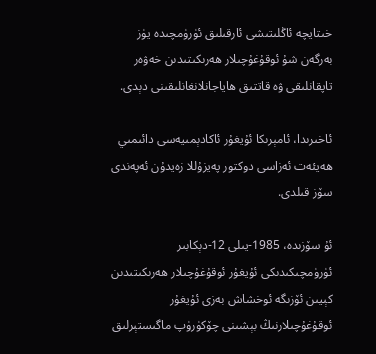خىتايچە ئاڭلىتىشى ئارقىلىق ئۈرۈمچىدە يۈز بەرگەن شۇ ئوقۇغۇچىلار ھەرىكىتىدىن خەۋەر تاپقانلىقى ۋە قاتتىق ھاياجانلانغانلىقىنى دېدى.

ئاخىرىدا، ئامېرىكا ئۇيغۇر ئاكادېمىيەسى دائىمىي ھەيئەت ئەزاسى دوكتور پەيزۇللا زەيدۇن ئەپەندى سۆز قىلدى.

ئۇ سۆزىدە، 1985-يىلى 12-دېكابىر ئۈرۈمچىكىدىكى ئۇيغۇر ئوقۇغۇچىلار ھەرىكىتىدىن كېيىن ئۆزىگە ئوخشاش بەزى ئۇيغۇر ئوقۇغۇچىلارنىڭ بېشىنى چۆكۈرۈپ ماگىستېرلىق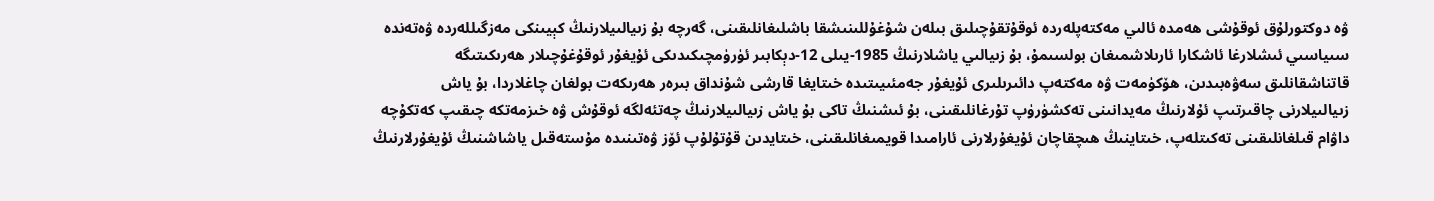ۋە دوكتورلۇق ئوقۇشى ھەمدە ئالىي مەكتەپلەردە ئوقۇتقۇچىلىق بىلەن شۇغۇللىنىشقا باشلىغانلىقىنى، گەرچە بۇ زىيالىيلارنىڭ كېيىنكى مەزگىللەردە ۋەتەندە سىياسىي ئىشلارغا ئاشكارا ئارىلاشمىغان بولسىمۇ، بۇ زىيالىي ياشلارنىڭ 1985-يىلى 12-دېكابىر ئۈرۈمچىكىدىكى ئۇيغۇر ئوقۇغۇچىلار ھەرىكىتىگە قاتناشقانلىق سەۋەبىدىن، ھۆكۈمەت ۋە مەكتەپ دائىرىلىرى ئۇيغۇر جەمئىيىتىدە خىتايغا قارشى شۇنداق بىرەر ھەرىكەت بولغان چاغلاردا، بۇ ياش زىيالىيلارنى چاقىرتىپ ئۇلارنىڭ مەيدانىنى تەكشۈرۈپ تۇرغانلىقىنى، بۇ ئىشنىڭ تاكى بۇ ياش زىيالىيلارنىڭ چەتئەلگە ئوقۇش ۋە خىزمەتكە چىقىپ كەتكۇچە داۋام قىلغانلىقىنى تەكىتلەپ، خىتاينىڭ ھىچقاچان ئۇيغۇرلارنى ئارامىدا قويمىغانلىقىنى، خىتايدىن قۇتۇلۇپ ئۆز ۋەتىنىدە مۇستەقىل ياشاشنىڭ ئۇيغۇرلارنىڭ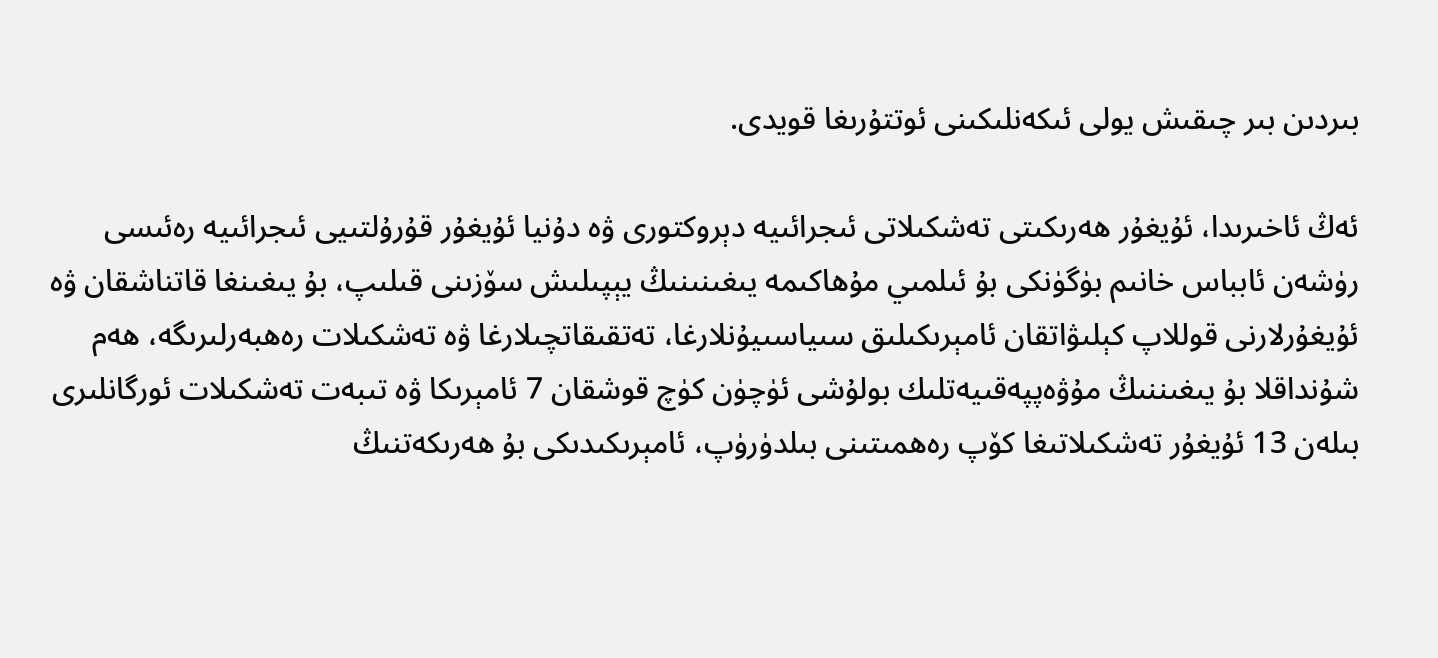بىردىن بىر چىقىش يولى ئىكەنلىكىنى ئوتتۇرىغا قويدى.

ئەڭ ئاخىرىدا، ئۇيغۇر ھەرىكىتى تەشكىلاتى ئىجرائىيە دېروكتورى ۋە دۇنيا ئۇيغۇر قۇرۇلتىيى ئىجرائىيە رەئىسى رۈشەن ئابباس خانىم بۈگۈنكى بۇ ئىلمىي مۇھاكىمە يىغىنىنىڭ يېپىلىش سۆزىنى قىلىپ، بۇ يىغىنغا قاتناشقان ۋە ئۇيغۇرلارنى قوللاپ كېلىۋاتقان ئامېرىكىلىق سىياسىيۇنلارغا، تەتقىقاتچىلارغا ۋە تەشكىلات رەھبەرلىرىگە، ھەم شۇنداقلا بۇ يىغىننىڭ مۇۋەپپەقىيەتلىك بولۇشى ئۈچۈن كۈچ قوشقان 7 ئامېرىكا ۋە تىبەت تەشكىلات ئورگانلىرى بىلەن 13 ئۇيغۇر تەشكىلاتىغا كۆپ رەھمىتىنى بىلدۈرۈپ، ئامېرىكىدىكى بۇ ھەرىكەتنىڭ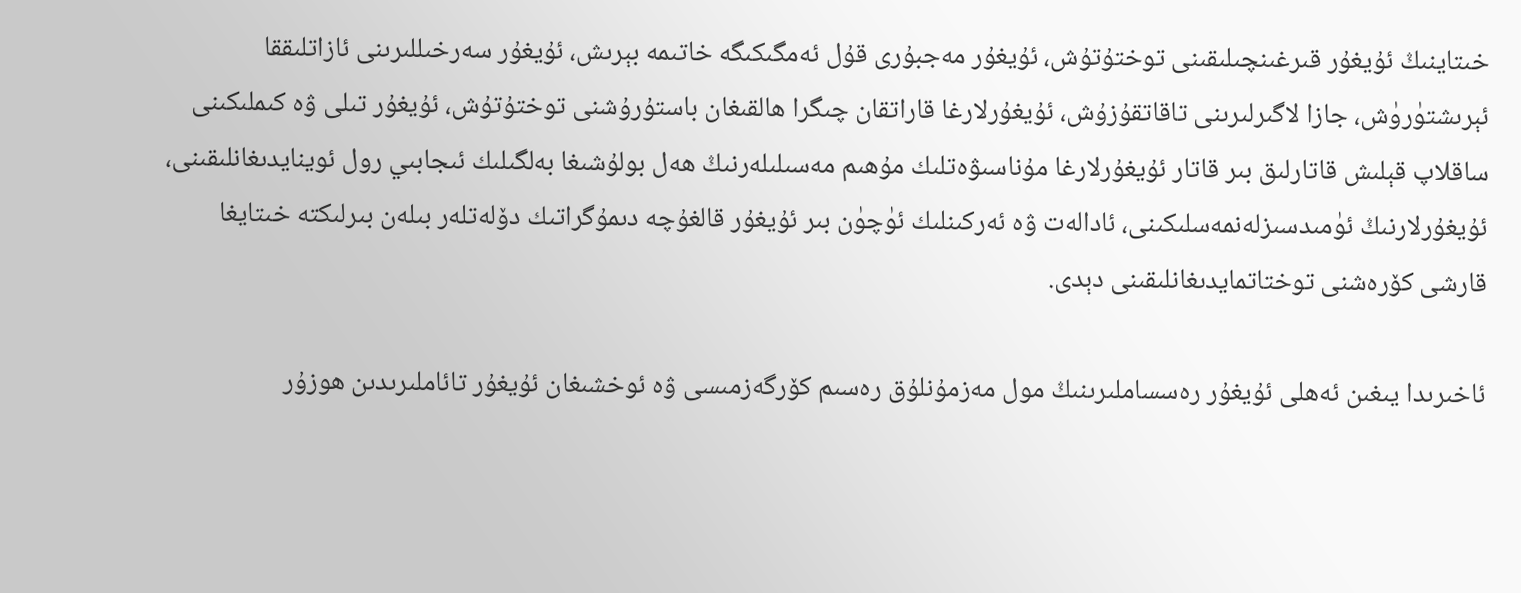خىتاينىڭ ئۇيغۇر قىرغىنچىلىقىنى توختۇتۇش، ئۇيغۇر مەجبۇرى قۇل ئەمگىكىگە خاتىمە بېرىش، ئۇيغۇر سەرخىللىرىنى ئازاتلىققا ئېرىشتۈرۈش، جازا لاگىرلىرىنى تاقاتقۇزۇش، ئۇيغۇرلارغا قاراتقان چىگرا ھالقىغان باستۇرۇشنى توختۇتۇش، ئۇيغۇر تىلى ۋە كىملىكىنى ساقلاپ قېلىش قاتارلىق بىر قاتار ئۇيغۇرلارغا مۇناسىۋەتلىك مۇھىم مەسىلىلەرنىڭ ھەل بولۇشىغا بەلگىلىك ئىجابىي رول ئوينايدىغانلىقىنى، ئۇيغۇرلارنىڭ ئۈمىدسىزلەنمەسلىكىنى، ئادالەت ۋە ئەركىنلىك ئۈچۈن بىر ئۇيغۇر قالغۇچە دىمۇگراتىك دۆلەتلەر بىلەن بىرلىكتە خىتايغا قارشى كۆرەشنى توختاتمايدىغانلىقىنى دېدى.

ئاخىرىدا يىغىن ئەھلى ئۇيغۇر رەسساملىرىنىڭ مول مەزمۇنلۇق رەسىم كۆرگەزمىسى ۋە ئوخشىغان ئۇيغۇر تائاملىرىدىن ھوزۇر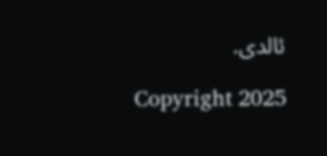ئالدى.

Copyright 2025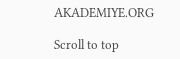AKADEMIYE.ORG

Scroll to top